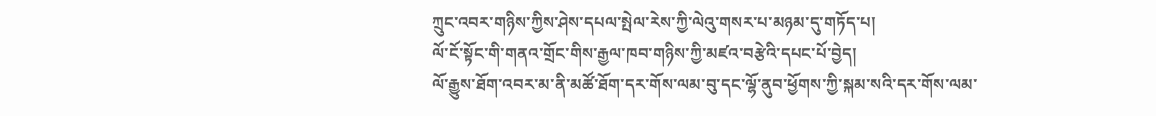ཀྲུང་འབར་གཉིས་ཀྱིས་ཤེས་དཔལ་སྤེལ་རེས་ཀྱི་ལེའུ་གསར་པ་མཉམ་དུ་གཏོད་པ།
ལོ་ངོ་སྟོང་གི་གནའ་གྲོང་གིས་རྒྱལ་ཁབ་གཉིས་ཀྱི་མཛའ་བརྩེའི་དཔང་པོ་བྱེད།
ལོ་རྒྱུས་ཐོག་འབར་མ་ནི་མཚོ་ཐོག་དར་གོས་ལམ་བུ་དང་ལྷོ་ནུབ་ཕྱོགས་ཀྱི་སྐམ་སའི་དར་གོས་ལམ་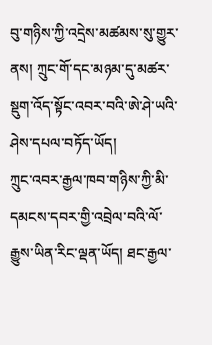བུ་གཉིས་ཀྱི་འདྲེས་མཚམས་སུ་གྱུར་ནས། ཀྲུང་གོ་དང་མཉམ་དུ་མཚར་སྡུག་འོད་སྟོང་འབར་བའི་ཨེ་ཤེ་ཡའི་ཤེས་དཔལ་བཏོད་ཡོད།
ཀྲུང་འབར་རྒྱལ་ཁབ་གཉིས་ཀྱི་མི་དམངས་དབར་གྱི་འབྲེལ་བའི་ལོ་རྒྱུས་ཡིན་རིང་ལྡན་ཡོད། ཐང་རྒྱལ་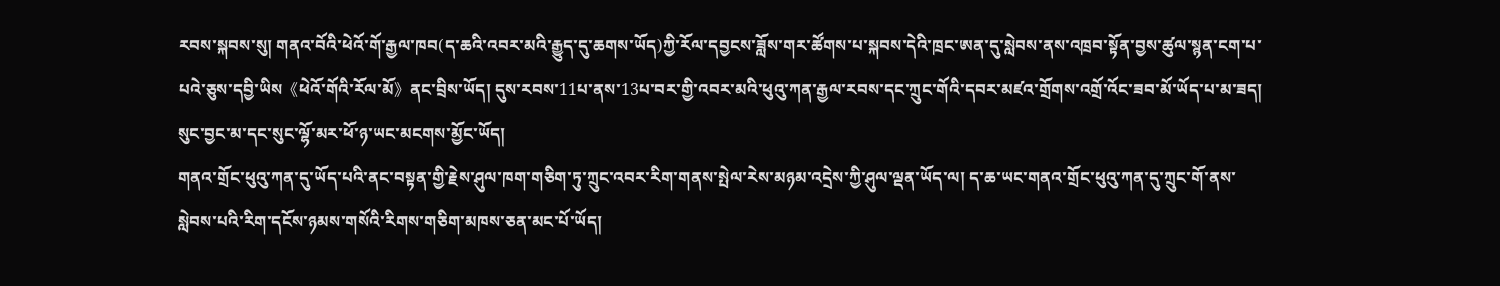རབས་སྐབས་སུ། གནའ་བོའི་ཕེའོ་གོ་རྒྱལ་ཁབ(ད་ཆའི་འབར་མའི་རྒྱུད་དུ་ཆགས་ཡོད)ཀྱི་རོལ་དབྱངས་ཟློས་གར་ཚོགས་པ་སྐབས་དེའི་ཁྲང་ཨན་དུ་སླེབས་ནས་འཁྲབ་སྟོན་བྱས་ཚུལ་སྙན་ངག་པ་པའེ་ཅུས་དབྱི་ཡིས《ཕེའོ་གོའི་རོལ་མོ》ནང་བྲིས་ཡོད། དུས་རབས་11པ་ནས་13པ་བར་གྱི་འབར་མའི་ཕུའུ་ཀན་རྒྱལ་རབས་དང་ཀྲུང་གོའི་དབར་མཛའ་གྲོགས་འགྲོ་འོང་ཟབ་མོ་ཡོད་པ་མ་ཟད། སུང་བྱང་མ་དང་སུང་ལྷོ་མར་ཕོ་ཉ་ཡང་མངགས་མྱོང་ཡོད།
གནའ་གྲོང་ཕུའུ་ཀན་དུ་ཡོད་པའི་ནང་བསྟན་གྱི་རྗེས་ཤུལ་ཁག་གཅིག་ཏུ་ཀྲུང་འབར་རིག་གནས་སྤེལ་རེས་མཉམ་འདྲེས་ཀྱི་ཤུལ་ལྡན་ཡོད་ལ། ད་ཆ་ཡང་གནའ་གྲོང་ཕུའུ་ཀན་དུ་ཀྲུང་གོ་ནས་སླེབས་པའི་རིག་དངོས་ཉམས་གསོའི་རིགས་གཅིག་མཁས་ཅན་མང་པོ་ཡོད།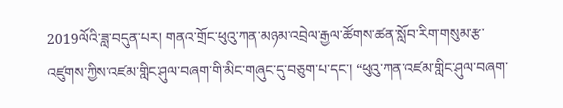2019ལོའི་ཟླ་བདུན་པར། གནའ་གྲོང་ཕུའུ་ཀན་མཉམ་འབྲེལ་རྒྱལ་ཚོགས་ཚན་སློབ་རིག་གསུམ་རྩ་འཛུགས་ཀྱིས་འཛམ་གླིང་ཤུལ་བཞག་གི་མིང་གཞུང་དུ་བཅུག་པ་དང་། “ཕུའུ་ཀན་འཛམ་གླིང་ཤུལ་བཞག་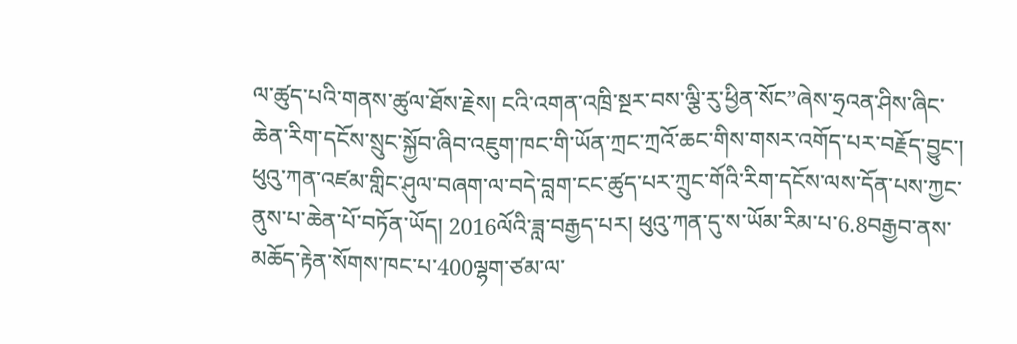ལ་ཚུད་པའི་གནས་ཚུལ་ཐོས་རྗེས། ངའི་འགན་འཁྲི་སྔར་བས་ལྕི་རུ་ཕྱིན་སོང”ཞེས་ཧྲའན་ཤིས་ཞིང་ཆེན་རིག་དངོས་སྲུང་སྐྱོབ་ཞིབ་འཇུག་ཁང་གི་ཡོན་ཀྲང་ཀྲའོ་ཆང་གིས་གསར་འགོད་པར་བརྗོད་བྱུང་།
ཕུའུ་ཀན་འཛམ་གླིང་ཤུལ་བཞག་ལ་བདེ་བླག་ངང་ཚུད་པར་ཀྲུང་གོའི་རིག་དངོས་ལས་དོན་པས་ཀྱང་ནུས་པ་ཆེན་པོ་བཏོན་ཡོད། 2016ལོའི་ཟླ་བརྒྱད་པར། ཕུའུ་ཀན་དུ་ས་ཡོམ་རིམ་པ་6.8བརྒྱབ་ནས་མཆོད་རྟེན་སོགས་ཁང་པ་400ལྷག་ཙམ་ལ་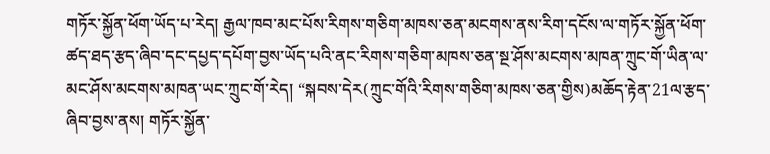གཏོར་སྐྱོན་ཕོག་ཡོད་པ་རེད། རྒྱལ་ཁབ་མང་པོས་རིགས་གཅིག་མཁས་ཅན་མངགས་ནས་རིག་དངོས་ལ་གཏོར་སྐྱོན་ཕོག་ཚད་ཐད་རྩད་ཞིབ་དང་དཔྱད་དཔོག་བྱས་ཡོད་པའི་ནང་རིགས་གཅིག་མཁས་ཅན་སྔ་ཤོས་མངགས་མཁན་ཀྲུང་གོ་ཡིན་ལ་མང་ཤོས་མངགས་མཁན་ཡང་ཀྲུང་གོ་རེད། “སྐབས་དེར(ཀྲུང་གོའི་རིགས་གཅིག་མཁས་ཅན་གྱིས)མཆོད་རྟེན་21ལ་རྩད་ཞིབ་བྱས་ནས། གཏོར་སྐྱོན་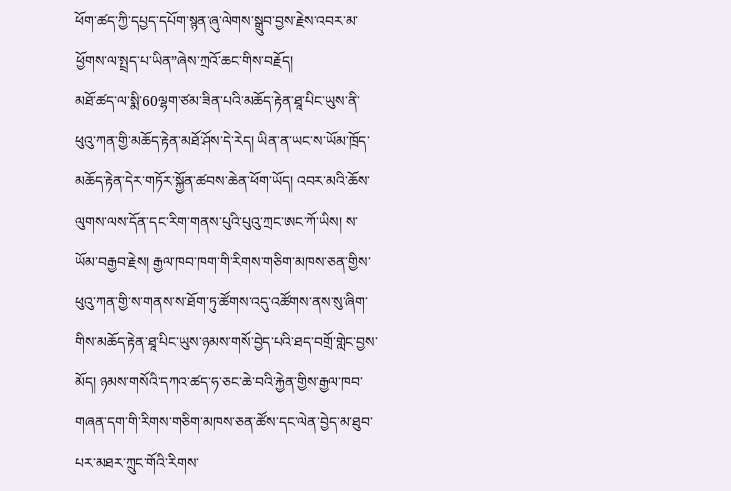ཕོག་ཚད་ཀྱི་དཔྱད་དཔོག་སྙན་ཞུ་ལེགས་སྒྲུབ་བྱས་རྗེས་འབར་མ་ཕྱོགས་ལ་སྤྲད་པ་ཡིན”ཞེས་ཀྲའོ་ཆང་གིས་བརྗོད།
མཐོ་ཚད་ལ་སྨི་60ལྷག་ཙམ་ཟིན་པའི་མཆོད་རྟེན་ཐཱ་པིང་ཡུས་ནི་ཕུའུ་ཀན་གྱི་མཆོད་རྟེན་མཐོ་ཤོས་དེ་རེད། ཡིན་ན་ཡང་ས་ཡོམ་ཁྲོད་མཆོད་རྟེན་དེར་གཏོར་སྐྱོན་ཚབས་ཆེན་ཕོག་ཡོད། འབར་མའི་ཆོས་ལུགས་ལས་དོན་དང་རིག་གནས་པུའི་པུའུ་ཀྲང་ཨང་ཀོ་ཡིས། ས་ཡོམ་བརྒྱབ་རྗེས། རྒྱལ་ཁབ་ཁག་གི་རིགས་གཅིག་མཁས་ཅན་གྱིས་ཕུའུ་ཀན་གྱི་ས་གནས་ས་ཐོག་ཏུ་ཚོགས་འདུ་འཚོགས་ནས་སུ་ཞིག་གིས་མཆོད་རྟེན་ཐཱ་པིང་ཡུས་ཉམས་གསོ་བྱེད་པའི་ཐད་བགྲོ་གླེང་བྱས་མོད། ཉམས་གསོའི་དཀའ་ཚད་ཧ་ཅང་ཆེ་བའི་རྐྱེན་གྱིས་རྒྱལ་ཁབ་གཞན་དག་གི་རིགས་གཅིག་མཁས་ཅན་ཚོས་དང་ལེན་བྱེད་མ་ཐུབ་པར་མཐར་ཀྲུང་གོའི་རིགས་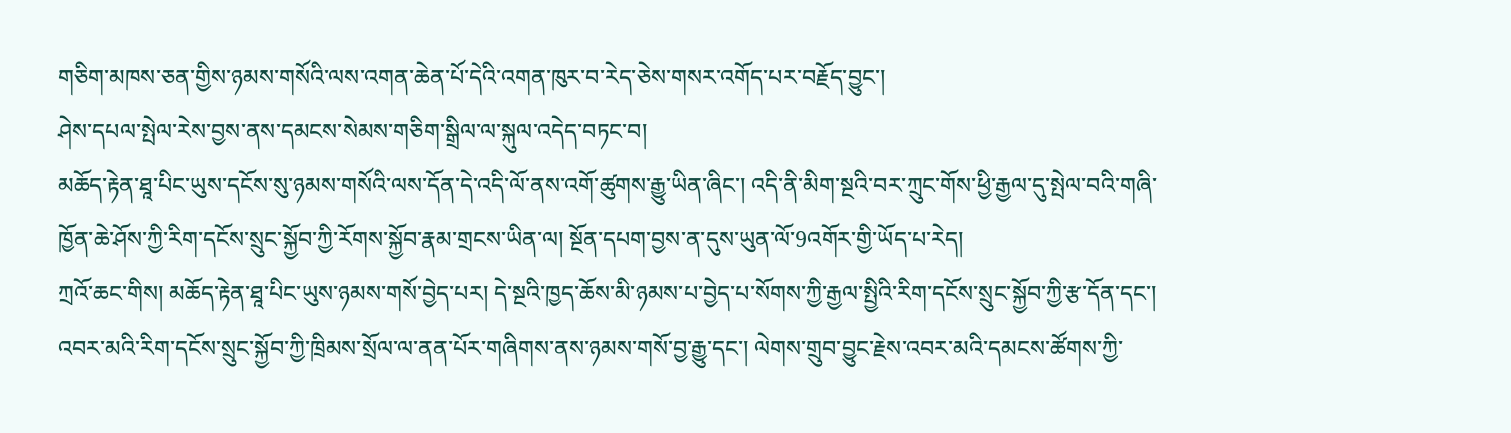གཅིག་མཁས་ཅན་གྱིས་ཉམས་གསོའི་ལས་འགན་ཆེན་པོ་དེའི་འགན་ཁུར་བ་རེད་ཅེས་གསར་འགོད་པར་བརྗོད་བྱུང་།
ཤེས་དཔལ་སྤེལ་རེས་བྱས་ནས་དམངས་སེམས་གཅིག་སྒྲིལ་ལ་སྐུལ་འདེད་བཏང་བ།
མཆོད་རྟེན་ཐཱ་པིང་ཡུས་དངོས་སུ་ཉམས་གསོའི་ལས་དོན་དེ་འདི་ལོ་ནས་འགོ་ཚུགས་རྒྱུ་ཡིན་ཞིང་། འདི་ནི་མིག་སྔའི་བར་ཀྲུང་གོས་ཕྱི་རྒྱལ་དུ་སྤེལ་བའི་གཞི་ཁྱོན་ཆེ་ཤོས་ཀྱི་རིག་དངོས་སྲུང་སྐྱོབ་ཀྱི་རོགས་སྐྱོབ་རྣམ་གྲངས་ཡིན་ལ། སྔོན་དཔག་བྱས་ན་དུས་ཡུན་ལོ་9འགོར་གྱི་ཡོད་པ་རེད།
ཀྲའོ་ཆང་གིས། མཆོད་རྟེན་ཐཱ་པིང་ཡུས་ཉམས་གསོ་བྱེད་པར། དེ་སྔའི་ཁྱད་ཆོས་མི་ཉམས་པ་བྱེད་པ་སོགས་ཀྱི་རྒྱལ་སྤྱིའི་རིག་དངོས་སྲུང་སྐྱོབ་ཀྱི་རྩ་དོན་དང་། འབར་མའི་རིག་དངོས་སྲུང་སྐྱོབ་ཀྱི་ཁྲིམས་སྲོལ་ལ་ནན་པོར་གཞིགས་ནས་ཉམས་གསོ་བྱ་རྒྱུ་དང་། ལེགས་གྲུབ་བྱུང་རྗེས་འབར་མའི་དམངས་ཚོགས་ཀྱི་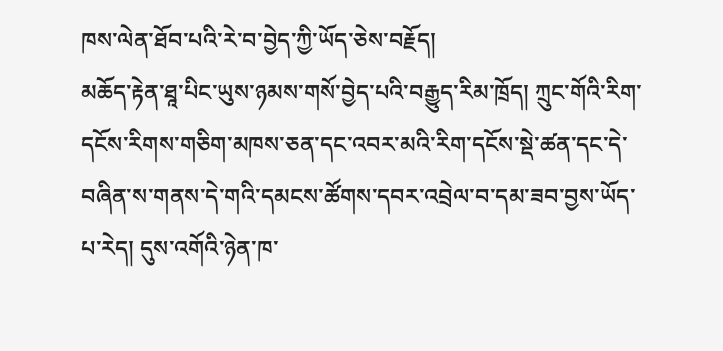ཁས་ལེན་ཐོབ་པའི་རེ་བ་བྱེད་ཀྱི་ཡོད་ཅེས་བརྗོད།
མཆོད་རྟེན་ཐཱ་པིང་ཡུས་ཉམས་གསོ་བྱེད་པའི་བརྒྱུད་རིམ་ཁྲོད། ཀྲུང་གོའི་རིག་དངོས་རིགས་གཅིག་མཁས་ཅན་དང་འབར་མའི་རིག་དངོས་སྡེ་ཚན་དང་དེ་བཞིན་ས་གནས་དེ་གའི་དམངས་ཚོགས་དབར་འབྲེལ་བ་དམ་ཟབ་བྱས་ཡོད་པ་རེད། དུས་འགོའི་ཉེན་ཁ་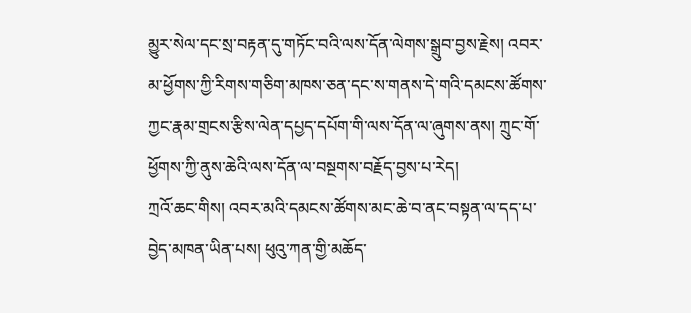མྱུར་སེལ་དང་སྲ་བརྟན་དུ་གཏོང་བའི་ལས་དོན་ལེགས་སྒྲུབ་བྱས་རྗེས། འབར་མ་ཕྱོགས་ཀྱི་རིགས་གཅིག་མཁས་ཅན་དང་ས་གནས་དེ་གའི་དམངས་ཚོགས་ཀྱང་རྣམ་གྲངས་རྩིས་ལེན་དཔྱད་དཔོག་གི་ལས་དོན་ལ་ཞུགས་ནས། ཀྲུང་གོ་ཕྱོགས་ཀྱི་ནུས་ཆེའི་ལས་དོན་ལ་བསྔགས་བརྗོད་བྱས་པ་རེད།
ཀྲའོ་ཆང་གིས། འབར་མའི་དམངས་ཚོགས་མང་ཆེ་བ་ནང་བསྟན་ལ་དད་པ་བྱེད་མཁན་ཡིན་པས། ཕུའུ་ཀན་གྱི་མཆོད་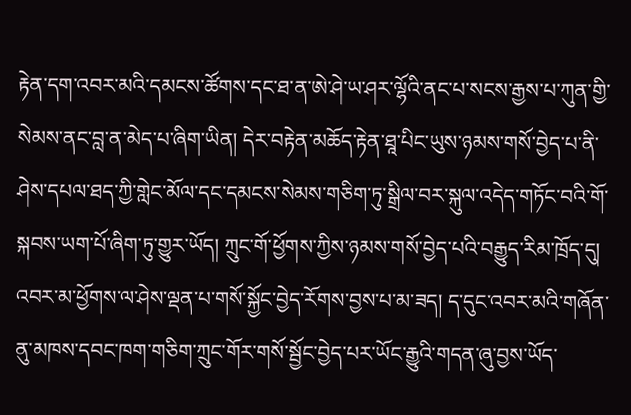རྟེན་དག་འབར་མའི་དམངས་ཚོགས་དང་ཐ་ན་ཨེ་ཤེ་ཡ་ཤར་ལྷོའི་ནང་པ་སངས་རྒྱས་པ་ཀུན་གྱི་སེམས་ནང་བླ་ན་མེད་པ་ཞིག་ཡིན། དེར་བརྟེན་མཆོད་རྟེན་ཐཱ་པིང་ཡུས་ཉམས་གསོ་བྱེད་པ་ནི་ཤེས་དཔལ་ཐད་ཀྱི་གླེང་མོལ་དང་དམངས་སེམས་གཅིག་ཏུ་སྒྲིལ་བར་སྐུལ་འདེད་གཏོང་བའི་གོ་སྐབས་ཡག་པོ་ཞིག་ཏུ་གྱུར་ཡོད། ཀྲུང་གོ་ཕྱོགས་ཀྱིས་ཉམས་གསོ་བྱེད་པའི་བརྒྱུད་རིམ་ཁྲོད་དུ། འབར་མ་ཕྱོགས་ལ་ཤེས་ལྡན་པ་གསོ་སྐྱོང་བྱེད་རོགས་བྱས་པ་མ་ཟད། ད་དུང་འབར་མའི་གཞོན་ནུ་མཁས་དབང་ཁག་གཅིག་ཀྲུང་གོར་གསོ་སྦྱོང་བྱེད་པར་ཡོང་རྒྱུའི་གདན་ཞུ་བྱས་ཡོད་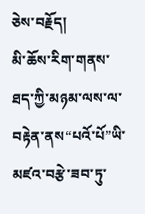ཅེས་བརྗོད།
མི་ཆོས་རིག་གནས་ཐད་ཀྱི་མཉམ་ལས་ལ་བརྟེན་ནས“པའོ་པོ”ཡི་མཛའ་བརྩེ་ཟབ་ཏུ་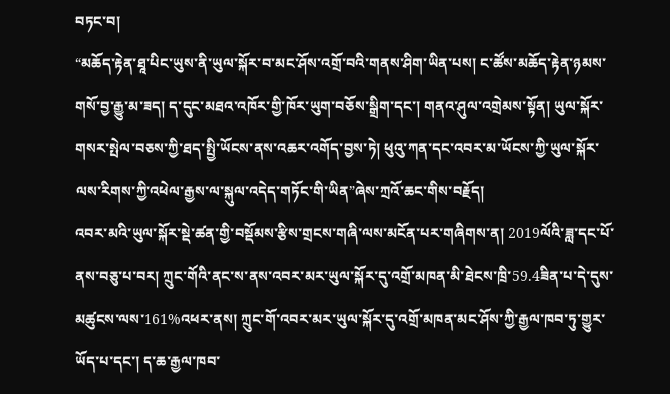བཏང་བ།
“མཆོད་རྟེན་ཐཱ་པིང་ཡུས་ནི་ཡུལ་སྐོར་བ་མང་ཤོས་འགྲོ་བའི་གནས་ཤིག་ཡིན་པས། ང་ཚོས་མཆོད་རྟེན་ཉམས་གསོ་བྱ་རྒྱུ་མ་ཟད། ད་དུང་མཐའ་འཁོར་གྱི་ཁོར་ཡུག་བཅོས་སྒྲིག་དང་། གནའ་ཤུལ་འགྲེམས་སྟོན། ཡུལ་སྐོར་གསར་སྤེལ་བཅས་ཀྱི་ཐད་སྤྱི་ཡོངས་ནས་འཆར་འགོད་བྱས་ཏེ། ཕུའུ་ཀན་དང་འབར་མ་ཡོངས་ཀྱི་ཡུལ་སྐོར་ལས་རིགས་ཀྱི་འཕེལ་རྒྱས་ལ་སྐུལ་འདེད་གཏོང་གི་ཡིན”ཞེས་ཀྲའོ་ཆང་གིས་བརྗོད།
འབར་མའི་ཡུལ་སྐོར་སྡེ་ཚན་གྱི་བསྡོམས་རྩིས་གྲངས་གཞི་ལས་མངོན་པར་གཞིགས་ན། 2019ལོའི་ཟླ་དང་པོ་ནས་བཅུ་པ་བར། ཀྲུང་གོའི་ནང་ས་ནས་འབར་མར་ཡུལ་སྐོར་དུ་འགྲོ་མཁན་མི་ཐེངས་ཁྲི་59.4ཟིན་པ་དེ་དུས་མཚུངས་ལས་161%འཕར་ནས། ཀྲུང་གོ་འབར་མར་ཡུལ་སྐོར་དུ་འགྲོ་མཁན་མང་ཤོས་ཀྱི་རྒྱལ་ཁབ་ཏུ་གྱུར་ཡོད་པ་དང་། ད་ཆ་རྒྱལ་ཁབ་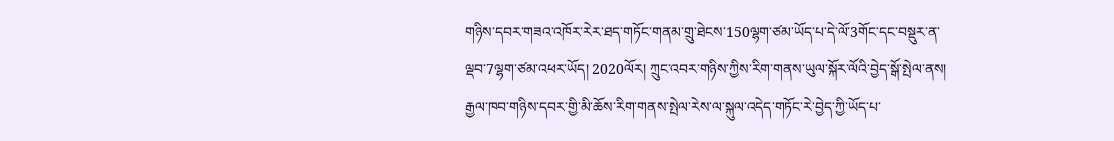གཉིས་དབར་གཟའ་འཁོར་རེར་ཐད་གཏོང་གནམ་གྲུ་ཐེངས་150ལྷག་ཙམ་ཡོད་པ་དེ་ལོ་3གོང་དང་བསྡུར་ན་ལྡབ་7ལྷག་ཙམ་འཕར་ཡོད། 2020ལོར། ཀྲུང་འབར་གཉིས་ཀྱིས་རིག་གནས་ཡུལ་སྐོར་ལོའི་བྱེད་སྒོ་སྤེལ་ནས། རྒྱལ་ཁབ་གཉིས་དབར་གྱི་མི་ཆོས་རིག་གནས་སྤེལ་རེས་ལ་སྐུལ་འདེད་གཏོང་རེ་བྱེད་ཀྱི་ཡོད་པ་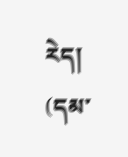རེད།
(དམ་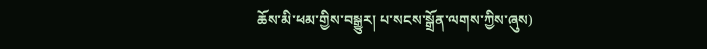ཆོས་མི་ཕམ་གྱིས་བསྒྱུར། པ་སངས་སྒྲོན་ལགས་ཀྱིས་ཞུས)